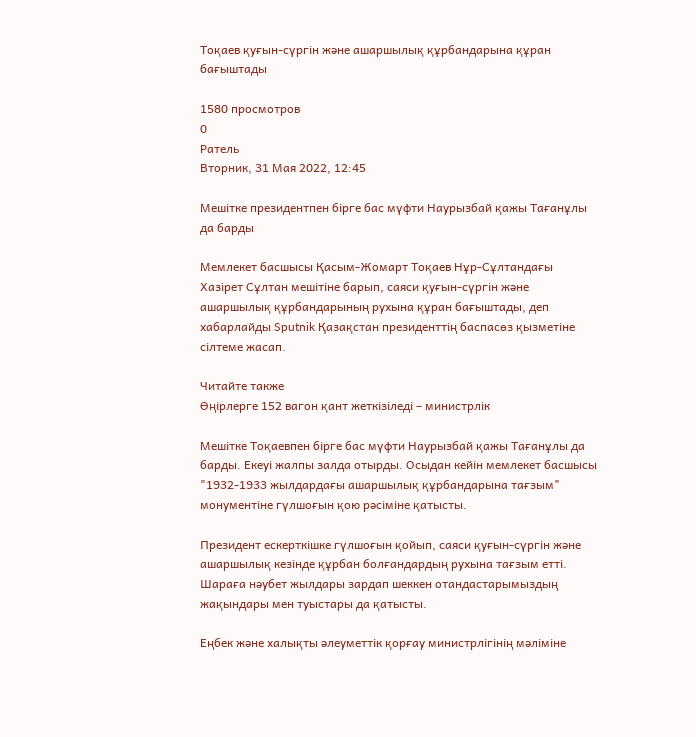Тоқаев қуғын-сүргін және ашаршылық құрбандарына құран бағыштады

1580 просмотров
0
Ратель
Вторник, 31 Мая 2022, 12:45

Мешітке президентпен бірге бас мүфти Наурызбай қажы Тағанұлы да барды

Мемлекет басшысы Қасым-Жомарт Тоқаев Нұр-Сұлтандағы Хазірет Сұлтан мешітіне барып, саяси қуғын-сүргін және ашаршылық құрбандарының рухына құран бағыштады, деп хабарлайды Sputnik Қазақстан президенттің баспасөз қызметіне сілтеме жасап.

Читайте также
Өңірлерге 152 вагон қант жеткізіледі – министрлік

Мешітке Тоқаевпен бірге бас мүфти Наурызбай қажы Тағанұлы да барды. Екеуі жалпы залда отырды. Осыдан кейін мемлекет басшысы "1932-1933 жылдардағы ашаршылық құрбандарына тағзым" монументіне гүлшоғын қою рәсіміне қатысты.

Президент ескерткішке гүлшоғын қойып, саяси қуғын-сүргін және ашаршылық кезінде құрбан болғандардың рухына тағзым етті. Шараға нәубет жылдары зардап шеккен отандастарымыздың жақындары мен туыстары да қатысты.

Еңбек және халықты әлеуметтік қорғау министрлігінің мәліміне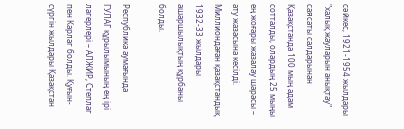сәйкес, 1921-1954 жылдары "халық жауларын анықтау" саясаты салдарынан Қазақстанда 100 мың адам сотталды, олардың 25 мыңы ең жоғары жазалау шарасы – ату жазасына кесілді. Миллиондаған қазақстандық 1932-33 жылдары ашаршылықтың құрбаны болды.

Республика аумағында ГУЛАГ құрылымының ең ірі лагерлері – АЛЖИР, Степлаг пен Карлаг болды. Қуғын-сүргін жылдары Қазақстан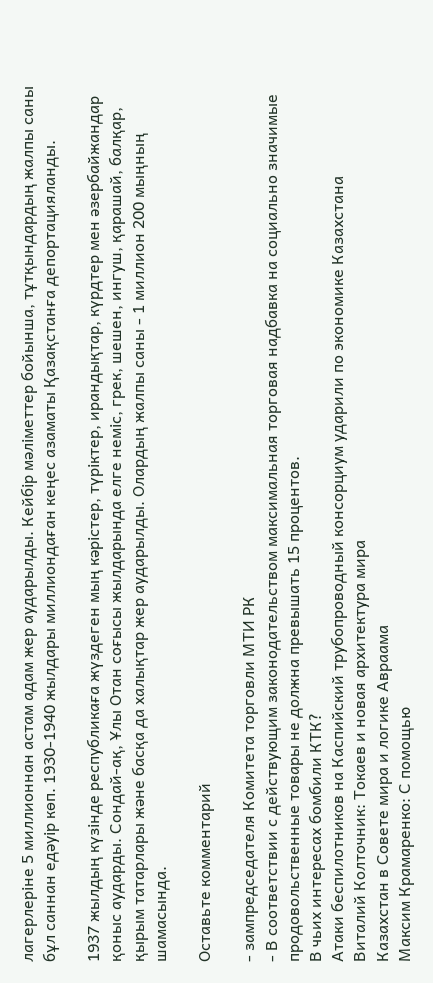лагерлеріне 5 миллионнан астам адам жер аударылды. Кейбір мәліметтер бойынша, тұтқындардың жалпы саны бұл саннан едәуір көп. 1930-1940 жылдары миллиондаған кеңес азаматы Қазақстанға депортацияланды.

1937 жылдың күзінде республикаға жүздеген мың кәрістер, түріктер, ирандықтар, күрдтер мен әзербайжандар қоныс аударды. Сондай-ақ, Ұлы Отан соғысы жылдарында елге неміс, грек, шешен, ингуш, қарашай, балқар, қырым татарлары және басқа да халықтар жер аударылды. Олардың жалпы саны - 1 миллион 200 мыңның шамасында.

Оставьте комментарий

- зампредседателя Комитета торговли МТИ РК
- В соответствии с действующим законодательством максимальная торговая надбавка на социально значимые продовольственные товары не должна превышать 15 процентов.
В чьих интересах бомбили КТК?
Атаки беспилотников на Каспийский трубопроводный консорциум ударили по экономике Казахстана
Виталий Колточник: Токаев и новая архитектура мира
Казахстан в Совете мира и логике Авраама
Максим Крамаренко: С помощью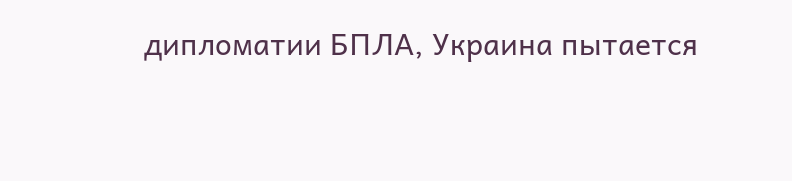дипломатии БПЛА, Украина пытается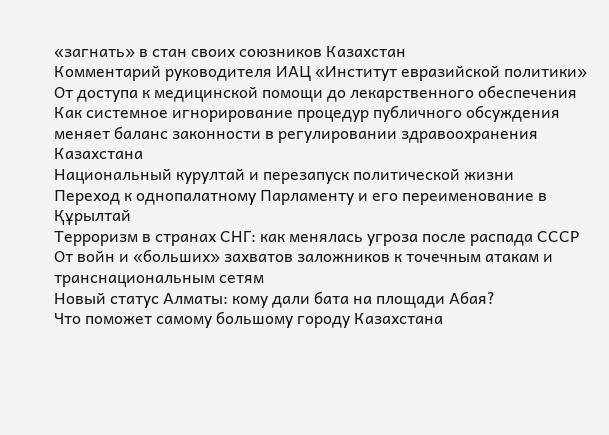«загнать» в стан своих союзников Казахстан
Комментарий руководителя ИАЦ «Институт евразийской политики»
От доступа к медицинской помощи до лекарственного обеспечения
Как системное игнорирование процедур публичного обсуждения меняет баланс законности в регулировании здравоохранения Казахстана
Национальный курултай и перезапуск политической жизни
Переход к однопалатному Парламенту и его переименование в Құрылтай
Терроризм в странах СНГ: как менялась угроза после распада СССР
От войн и «больших» захватов заложников к точечным атакам и транснациональным сетям
Новый статус Алматы: кому дали бата на площади Абая?
Что поможет самому большому городу Казахстана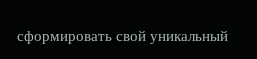сформировать свой уникальный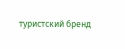туристский бренд